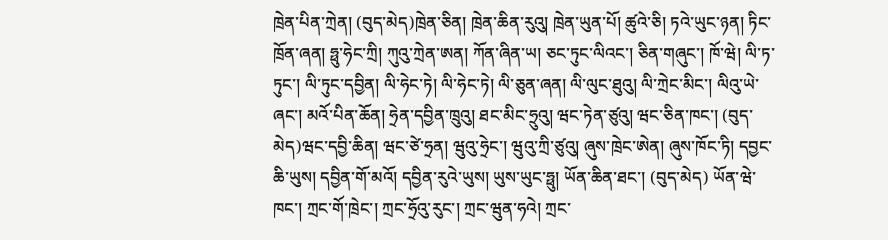ཁྲེན་པིན་ཀྲེན། (བུད་མེད)ཁྲེན་ཅིན། ཁྲེན་ཆིན་རུའུ། ཁྲེན་ཡུན་པོ། ཚུའེ་ཅི། ཏའེ་ཡུང་ཉན། ཏིང་ཁྲོན་ཞན། ཧྥུ་ཧེང་ཀྲི། ཀུའུ་ཀྲེན་ཨན། ཀོན་ཞིན་ཡ། ཅང་ཏུང་ལིའང་། ཅིན་གཞུང་། ཁོ་ཝེ། ལི་ཏ་ཏུང་། ལི་ཏུང་དབྱིན། ལི་ཧེང་ཏེ། ལི་ཧེང་ཏེ། ལི་ཅུན་ཞན། ལི་ལུང་ཐུའུ། ལི་ཀྲེང་མིང་། ལིའུ་ཡེ་ཞང་། མའོ་པིན་ཆོན། ཧྲེན་དབྱིན་ཁྲུའུ། ཐང་མིང་ཧྲུའུ། ཝང་ཏེན་ཙུའུ། ཝང་ཅིན་ཁང་། (བུད་མེད)ཝང་དབྱི་ཆིན། ཝང་ཙེ་ཧྲན། ཝུའུ་ཧྲེང་། ཝུའུ་ཀྲི་ཙུའུ། ཞུས་ཁྲེང་ཨེན། ཞུས་ཁོང་ཏི། དབྱང་ཆི་ཡུས། དབྱིན་གོ་མའོ། དབྱིན་རུའེ་ཡུས། ཡུས་ཡུང་ཧྥུ། ཡོན་ཆིན་ཐང་། (བུད་མེད) ཡོན་ཝེ་ཁང་། ཀྲང་གོ་ཁྲེང་། ཀྲང་ཧྲོའུ་རུང་། ཀྲང་ཝུན་ཧའེ། ཀྲང་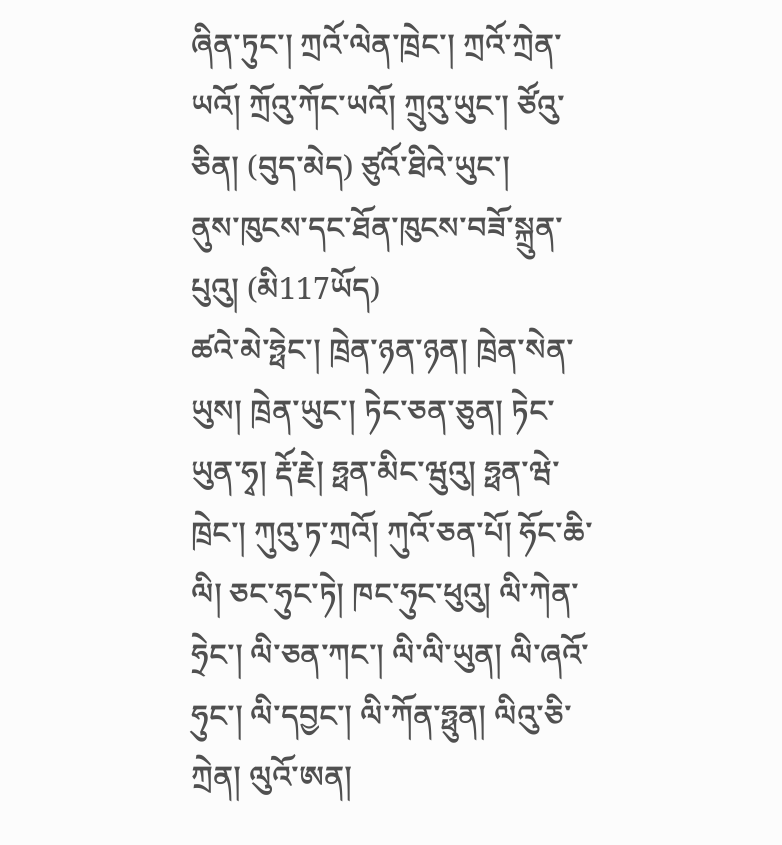ཞིན་ཏུང་། ཀྲའོ་ལེན་ཁྲེང་། ཀྲའོ་ཀྲེན་ཡའོ། ཀྲོའུ་ཀོང་ཡའོ། ཀྲུའུ་ཡུང་། ཙོའུ་ཅིན། (བུད་མེད) ཙུའོ་ཐིའེ་ཡུང་།
ནུས་ཁུངས་དང་ཐོན་ཁུངས་བཟོ་སྐྲུན་པུའུ། (མི117ཡོད)
ཚའེ་མེ་ཧྥེང་། ཁྲེན་ཉན་ཉན། ཁྲེན་སེན་ཡུས། ཁྲེན་ཡུང་། ཏེང་ཅན་ཅུན། ཏེང་ཡུན་ཧྭ། རྡོ་རྗེ། ཧྥན་མིང་ཝུའུ། ཧྥན་ཝེ་ཁྲེང་། ཀུའུ་ཏ་ཀྲའོ། ཀུའོ་ཅན་པོ། ཧོང་ཆི་ལི། ཅང་ཧུང་ཏེ། ཁང་ཧུང་ཕུའུ། ལི་ཀེན་ཧྲེང་། ལི་ཅན་ཀང་། ལི་ལི་ཡུན། ལི་ཞའོ་ཧུང་། ལི་དབྱང་། ལི་ཀོན་ཧྥུན། ལིའུ་ཅི་ཀྲེན། ལུའོ་ཨན།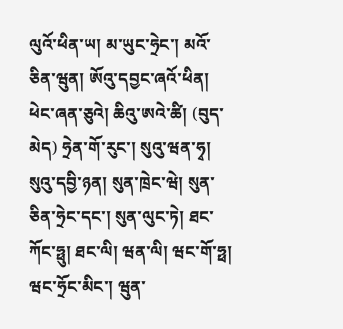ལུའོ་ཕིན་ཡ། མ་ཡུང་ཧྲེང་། མའོ་ཅིན་ཝུན། ཨོའུ་དབྱང་ཞའོ་ཕིན། ཕེང་ཞན་ཅུའེ། ཆིའུ་ཨའེ་ཚི། (བུད་མེད) ཧྲེན་གོ་རུང་། སུའུ་ཝན་ཧྭ། སུའུ་དབྱི་ཉན། སུན་ཁྲེང་ཝེ། སུན་ཅིན་ཧྲེང་དང་། སུན་ལུང་ཏེ། ཐང་ཀོང་ཧྥུ། ཐང་ལི། ཝན་ལི། ཝང་གོ་ཧྥ། ཝང་ཧྲོང་མིང་། ཝུན་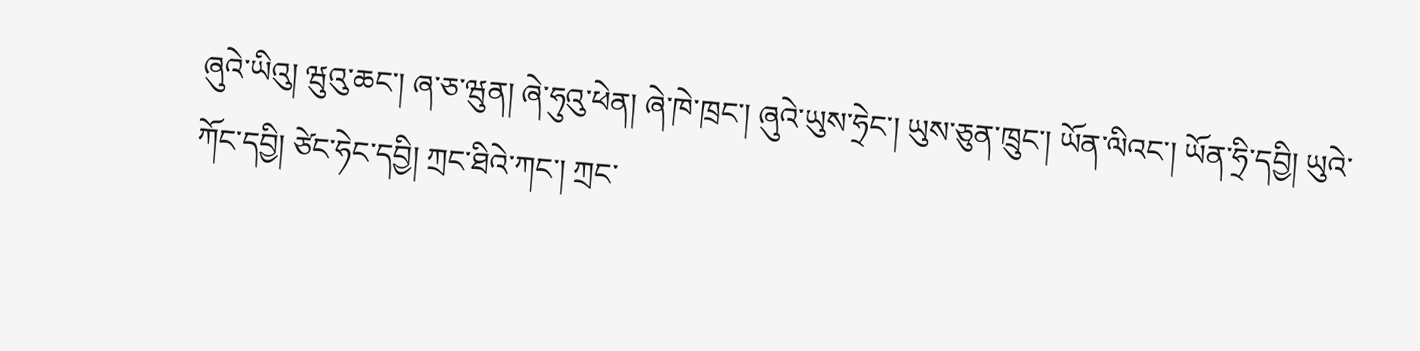ཞུའེ་ཡིའུ། ཝུའུ་ཆང་། ཞ་ཅ་ཝུན། ཞེ་ཧུའུ་ཕེན། ཞེ་ཁེ་ཁྲང་། ཞུའེ་ཡུས་ཧྲེང་། ཡུས་ཅུན་ཁྲུང་། ཡོན་ལིའང་། ཡོན་ཧྲི་དབྱི། ཡུའེ་ཀོང་དབྱི། ཙེང་ཧེང་དབྱི། ཀྲང་ཐིའེ་ཀང་། ཀྲང་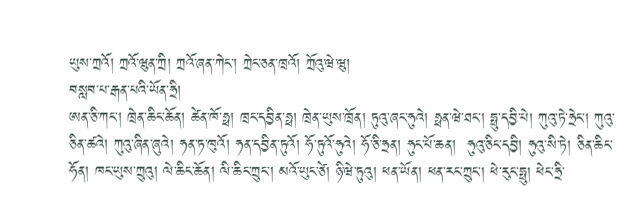ཡུས་ཀྲའོ། ཀྲའོ་ཝུན་ཀྲི། ཀྲའོ་ཞན་ཀེང་། ཀྲེང་ཅན་ཁྲའོ། ཀྲོའུ་ཝེ་ཝུ།
བསླབ་པ་རྒན་པའི་ཡོན་ཧྲི།
ཨན་ཅི་ཀང་། ཁྲེན་ཆིང་ཆོན། ཚེན་ཁོ་ཧྥ། ཁྲང་དབྱིན་ཧྥ། ཁྲེན་ཡུས་ཁྲོན། ཏུའུ་ཞང་ཧུའེ། ཧྥན་ཝེ་ཐང་། ཧྥུ་དབྱི་པེ། ཀུའུ་ཏེ་ཧྲེང་། ཀུའུ་ཅིན་ཚའེ། ཀུའུ་ཞིན་ཞུའེ། ཧན་ཏ་ཁུའོ། ཧན་དབྱིན་ཏུའོ། ཧོ་ཏུའོ་ཧུའེ། ཧོ་ཅི་ཧྲན། ཧུང་པོ་ཆན།  ཧུའུ་ཅིང་དབྱི། ཧུའུ་སི་ཏེ། ཅིན་ཆིང་ཧོན། ཁང་ཡུས་ཀྲུའུ། ལེ་ཆིང་ཆོན། ལི་ཆིང་ཀྲུང་། མའོ་ཡུང་ཙེ། ཉི་ཝེ་ཏུའུ། ཕན་ཡོན། ཕན་རང་ཀྲུང་། ཕེ་རུང་ཧྥུ། ཕེང་ཧྲི་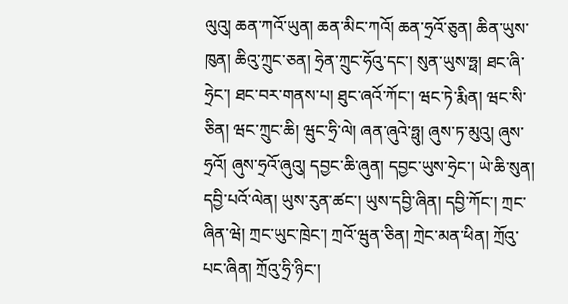ལུའུ། ཆན་ཀའོ་ཡུན། ཆན་མིང་ཀའོ། ཆན་ཧྲའོ་ཅུན། ཆིན་ཡུས་ཁུན། ཆིའུ་ཀྲུང་ཅན། ཧྲེན་ཀྲུང་ཧོའུ་དང་། སུན་ཡུས་ཧྥ། ཐང་ཞི་ཧྲེང་། ཐང་བར་གནས་པ། ཐུང་ཞའོ་ཀོང་། ཝང་ཏེ་རྨིན། ཝང་སི་ཅིན། ཝང་ཀྲུང་ཆི། ཝུང་ཧྲི་ལེ། ཞན་ཞུའེ་ཧྥུ། ཞུས་ཏ་མུའུ། ཞུས་ཧྲའོ། ཞུས་ཧྲའོ་ཞུའུ། དབྱང་ཆི་ཞུན། དབྱང་ཡུས་ཧྲེང་། ཡེ་ཆི་སུན། དབྱི་པའོ་ལེན། ཡུས་རུན་ཚང་། ཡུས་དབྱི་ཞིན། དབྱི་ཀོང་། ཀྲང་ཞིན་ཝེ། ཀྲང་ཡུང་ཁྲེང་། ཀྲའོ་ཝུན་ཅིན། ཀྲེང་མན་ཕིན། ཀྲོའུ་པང་ཞིན། ཀྲོའུ་ཧྲི་ཉིང་།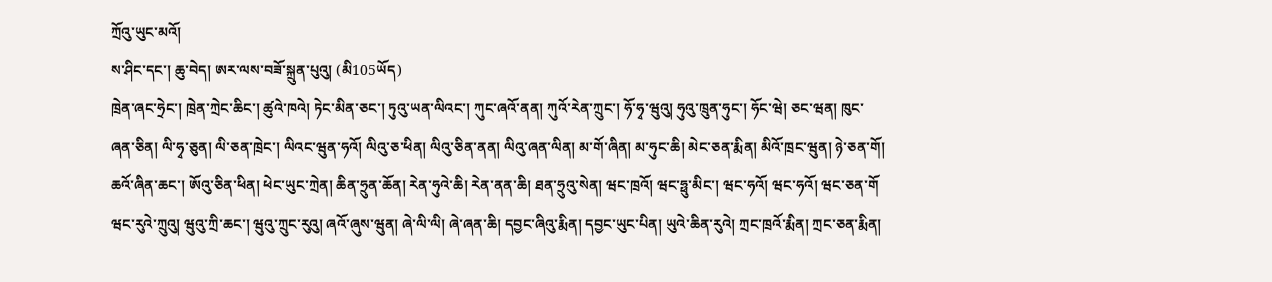ཀྲོའུ་ཡུང་མའོ།
ས་ཤིང་དང་། ཆུ་བེད། ཨར་ལས་བཟོ་སྐྲུན་པུའུ། (མི105ཡོད)
ཁྲེན་ཞང་ཧྲེང་། ཁྲེན་ཀྲེང་ཆིང་། ཚུའེ་ཁའེ། ཏེང་མིན་ཅང་། ཏུའུ་ཡན་ལིའང་། ཀུང་ཞའོ་ནན། ཀུའོ་རེན་ཀྲུང་། ཧོ་ཧྭ་ཝུའུ། ཧུའུ་ཁྲུན་ཧུང་། ཧོང་ཝེ། ཅང་ཝན། ཁུང་ཞན་ཅིན། ལི་ཧྭ་ཅུན། ལི་ཅན་ཁྲེང་། ལིའང་ཝུན་ཧའོ། ལིའུ་ཅ་ཕིན། ལིའུ་ཅིན་ནན། ལིའུ་ཞན་ལིན། མ་གོ་ཞིན། མ་ཧུང་ཆི། མེང་ཅན་རྨིན། མིའོ་ཁྲང་ཝུན། ཉེ་ཅན་གོ། ཆའོ་ཞིན་ཆང་། ཨོའུ་ཅིན་ཕིན། ཕེང་ཡུང་ཀྲེན། ཆིན་ཧྲུན་ཆོན། རེན་ཧུའེ་ཆི། རེན་ནན་ཆི། ཐན་ཧྲུའུ་སེན། ཝང་ཁྲའོ། ཝང་ཧྥུ་མིང་། ཝང་ཧའོ། ཝང་ཧའོ། ཝང་ཅན་གོ ཝང་རུའེ་ཀྲུའུ། ཝུའུ་ཀྲི་ཆང་། ཝུའུ་ཀྲུང་རུའུ། ཞའོ་ཞུས་ཝུན། ཞེ་ལི་ལི། ཞེ་ཞན་ཆི། དབྱང་ཞིའུ་རྨིན། དབྱང་ཡུང་པིན། ཡུའེ་ཆིན་རུའེ། ཀྲང་ཁྲའོ་རྨིན། ཀྲང་ཅན་རྨིན།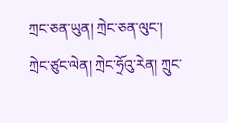ཀྲང་ཅན་ཡུན། ཀྲེང་ཅན་ལུང་། ཀྲེང་ཙུང་ལེན། ཀྲེང་ཧྲོའུ་རེན། ཀྲུང་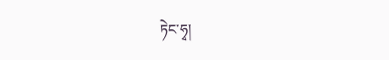ཏེང་ཧྭ།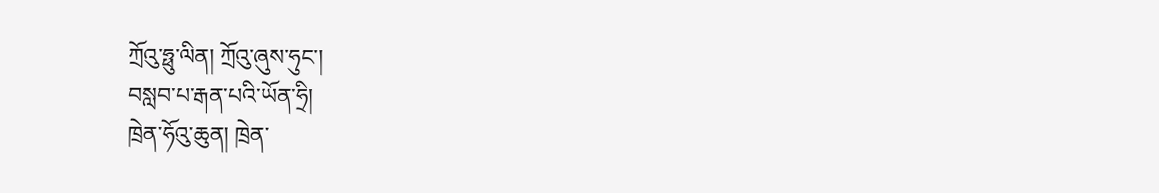ཀྲོའུ་ཧྥུ་ལིན། ཀྲོའུ་ཞུས་ཧུང་།
བསླབ་པ་རྒན་པའི་ཡོན་ཧྲི།
ཁྲེན་ཧོའུ་ཆུན། ཁྲེན་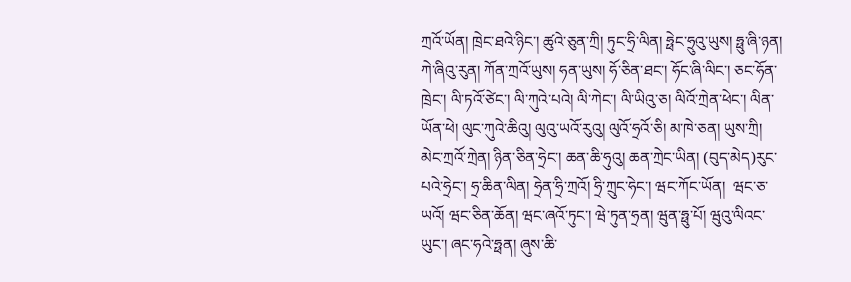ཀྲའོ་ཡོན། ཁྲེང་ཐའེ་ཉིང་། ཚུའེ་ཅུན་ཀྲི། ཏུང་ཧྲི་ལིན། ཧྥེང་ཧྲུའུ་ཡུས། ཧྥུ་ཞི་ཉན། ཀེ་ཞིའུ་རུན། ཀོན་ཀྲའོ་ཡུས། ཧན་ཡུས། ཧོ་ཅིན་ཐང་། ཧོང་ཞི་ལིང་། ཅང་ཧོན་ཁྲེང་། ལི་ཏའོ་ཙེང་། ལི་ཀུའེ་པའེ། ལི་ཀེང་། ལི་ཡིའུ་ཅ། ལིའོ་ཀྲེན་ཕེང་། ལིན་ཡོན་ཕེ། ལུང་ཀུའེ་ཆིའུ། ལུའུ་ཡའོ་རུའུ། ལུའོ་ཧྲའོ་ཅི། མ་ཁེ་ཅན། ཡུས་ཀྲི། མེང་ཀྲའོ་ཀྲེན། ཉིན་ཅིན་ཧྲེང་། ཆན་ཆི་ཧུའུ། ཆན་ཀྲེང་ཡིན། (བུད་མེད)རུང་པའེ་ཧྲེང་། ཧྲ་ཆིན་ལིན། ཧྲེན་ཧྲི་ཀྲའོ། ཧྲི་ཀྲུང་ཧེང་། ཝང་ཀོང་ཡོན།  ཝང་ཅ་ཡའོ། ཝང་ཅིན་ཆོན། ཝང་ཞའོ་ཏུང་། ཝེ་ཏུན་ཧྲན། ཝུན་ཧྥུ་པོ། ཝུའུ་ལིའང་ཡུང་། ཞང་ཧའེ་ཧྥན། ཞུས་ཆི་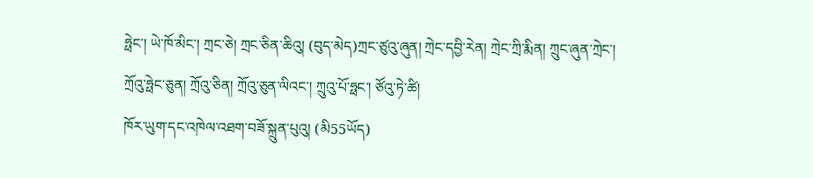ཧྥེང་། ཡེ་ཁོ་མིང་། ཀྲང་ཅེ། ཀྲང་ཅིན་ཆིའུ། (བུད་མེད)ཀྲང་ཙུའུ་ཞུན། ཀྲེང་དབྱི་རེན། ཀྲེང་ཀྲི་རྨིན། ཀྲུང་ཞུན་ཀྲེང་། ཀྲོའུ་ཧྥེང་ཅུན། ཀྲོའུ་ཅིན། ཀྲོའུ་ཅུན་ལིའང་། ཀྲུའུ་པོ་ཧྥང་། ཙོའུ་ཏེ་ཚི།
ཁོར་ཡུག་དང་འཁེལ་འཐག་བཟོ་སྐྲུན་པུའུ། (མི55ཡོད)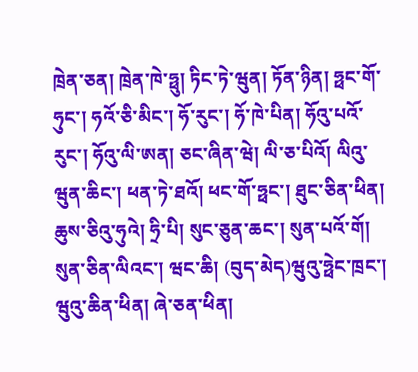ཁྲེན་ཅན། ཁྲེན་ཁེ་ཧྥུ། ཏིང་ཏེ་ཝུན། ཏོན་ཉིན། ཧྥང་གོ་ཧུང་། ཧའོ་ཅི་མིང་། ཧོ་རུང་། ཧོ་ཁེ་པིན། ཧོའུ་པའོ་རུང་། ཧོའུ་ལི་ཨན། ཅང་ཞིན་ཝེ། ལི་ཅ་པིའོ། ལིའུ་ཝུན་ཆིང་། ཕན་ཏེ་ཐའོ། ཕང་གོ་ཧྥང་། ཐུང་ཅིན་ཕིན། ཆུས་ཅིའུ་ཧུའེ། ཧྲི་པི། སུང་ཅུན་ཆང་། སུན་པའོ་གོ། སུན་ཅིན་ལིའང་། ཝང་ཆི། (བུད་མེད)ཝུའུ་ཧྥེང་ཁྲང་། ཝུའུ་ཆིན་ཕིན། ཞེ་ཅན་ཕིན།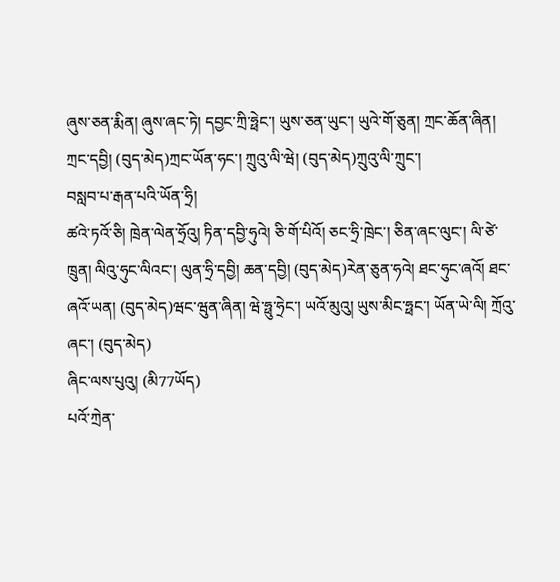ཞུས་ཅན་རྨིན། ཞུས་ཞང་ཏེ། དབྱང་ཀྲི་ཧྥེང་། ཡུས་ཅན་ཡུང་། ཡུའེ་གོ་ཅུན། ཀྲང་ཆོན་ཞིན། ཀྲང་དབྱི། (བུད་མེད)ཀྲང་ཡོན་ཧང་། ཀྲུའུ་ལི་ཝེ། (བུད་མེད)ཀྲུའུ་ལི་ཀྲུང་།
བསླབ་པ་རྒན་པའི་ཡོན་ཧྲི།
ཚའེ་ཏའོ་ཅི། ཁྲེན་ལེན་ཧྲོའུ། ཏིན་དབྱི་ཧུའེ། ཅི་གོ་པིའོ། ཅང་ཧྲི་ཁྲེང་། ཅིན་ཞང་ལུང་། ལི་ཙེ་ཁྲུན། ལིའུ་ཧུང་ལིའང་། ལུན་ཧྲི་དབྱི། ཆན་དབྱི། (བུད་མེད)རེན་ཅུན་ཧའེ། ཐང་ཧུང་ཞའོ། ཐང་ཞའོ་ཡན། (བུད་མེད)ཝང་ཝུན་ཞིན། ཝེ་ཧྥུ་ཧྲེང་། ཡའོ་མུའུ། ཡུས་མིང་ཧྥང་། ཡོན་ཡེ་ལི། ཀྲོའུ་ཞང་། (བུད་མེད)
ཞིང་ལས་པུའུ། (མི77ཡོད)
པའོ་ཀྲེན་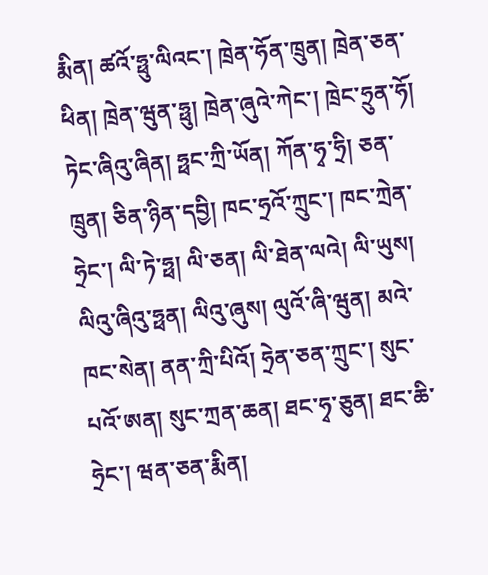རྨིན། ཚའོ་ཧྥུ་ལིའང་། ཁྲེན་ཧོན་ཁྲུན། ཁྲེན་ཅན་ཕིན། ཁྲེན་ཝུན་ཧྥུ། ཁྲེན་ཞུའེ་ཀེང་། ཁྲེང་ཧྲུན་ཧོ། ཏེང་ཞིའུ་ཞིན། ཧྥང་ཀྲི་ཡོན། ཀོན་ཧྭ་ཧྲི། ཅན་ཁྲུན། ཅིན་ཉིན་དབྱི། ཁང་ཧྲའོ་ཀྲུང་། ཁང་ཀྲེན་ཧྲེང་། ལི་ཏེ་ཧྥ། ལི་ཅན། ལི་ཐེན་ལའེ། ལི་ཡུས། ལིའུ་ཞིའུ་ཧྥན། ལིའུ་ཞུས། ལུའོ་ཞི་ཝུན། མའེ་ཁང་སེན། ནན་ཀྲི་པིའོ། ཧྲེན་ཅན་ཀྲུང་། སུང་པའོ་ཨན། སུང་ཀྲན་ཆན། ཐང་ཧྭ་ཅུན། ཐང་ཆི་ཧྲེང་། ཝན་ཅན་རྨིན།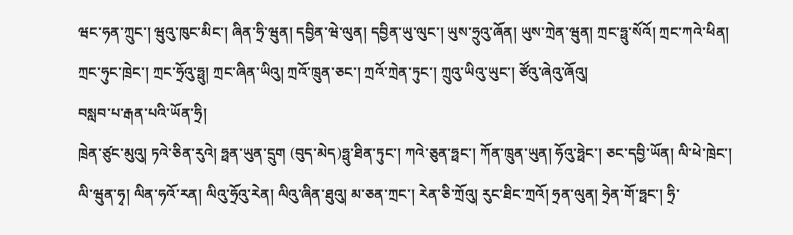ཝང་ཧན་ཀྲུང་། ཝུའུ་ཁུང་མིང་། ཞིན་ཧྲི་ཝུན། དབྱིན་ཝེ་ལུན། དབྱིན་ཡུ་ལུང་། ཡུས་ཧྲུའུ་ཞོན། ཡུས་ཀྲེན་ཝུན། ཀྲང་ཧྥུ་སོའོ། ཀྲང་ཀའེ་ཕིན། ཀྲང་ཧུང་ཁྲེང་། ཀྲང་ཧྲོའུ་ཧྥུ། ཀྲང་ཞིན་ཡིའུ། ཀྲའོ་ཁྲུན་ཅང་། ཀྲའོ་ཀྲེན་ཏུང་། ཀྲུའུ་ཡིའུ་ཡུང་། ཙོའུ་ཞེའུ་ཞོའུ།
བསླབ་པ་རྒན་པའི་ཡོན་ཧྲི།
ཁྲེན་ཙུང་མུའུ། ཏའེ་ཅིན་རུའེ། ཧྥན་ཡུན་དྲུག (བུད་མེད)ཧྥུ་ཐིན་ཏུང་། ཀའེ་ཅུན་ཧྥང་། ཀོན་ཁྲུན་ཡུན། ཧོའུ་ཧྥེང་། ཅང་དབྱི་ཡོན། ལི་ཕེ་ཁྲེང་། ལི་ཝུན་ཧྭ། ལིན་ཧའོ་རན། ལིའུ་ཧྲོའུ་རེན། ལིའུ་ཞིན་ཐུའུ། མ་ཅན་ཀྲང་། རེན་ཅི་ཀྲོའུ། རུང་ཐིང་ཀྲའོ། ཧྲན་ལུན། ཧྲེན་གོ་ཧྥང་། ཧྲི་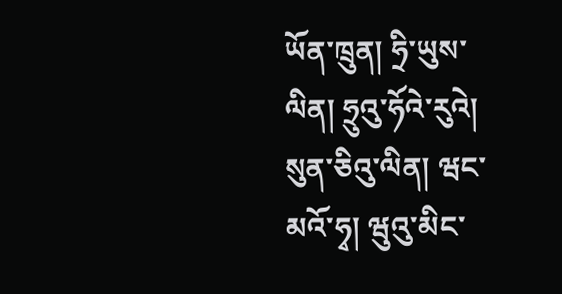ཡོན་ཁྲུན། ཧྲི་ཡུས་ལིན། ཧྲུའུ་ཧོའེ་རུའེ། སུན་ཅིའུ་ལིན། ཝང་མའོ་ཧྭ། ཝུའུ་མིང་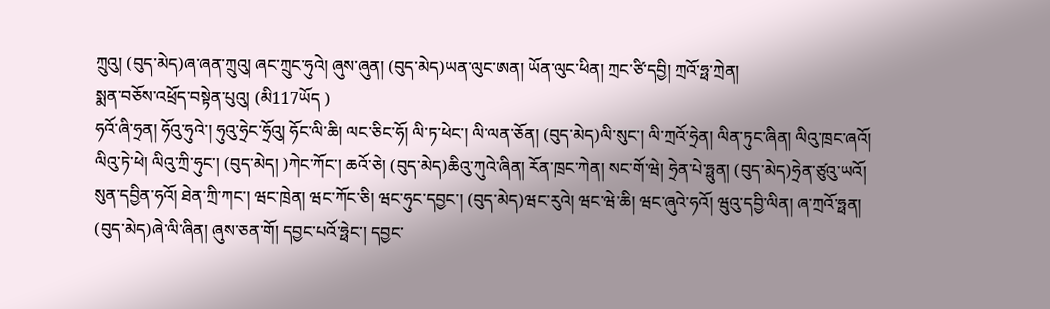ཀྲུའུ། (བུད་མེད)ཞ་ཞན་ཀྲུའུ། ཞང་ཀྲུང་ཧུའེ། ཞུས་ཞུན། (བུད་མེད)ཡན་ལུང་ཨན། ཡོན་ལུང་ཕིན། ཀྲང་ཙི་དབྱི། ཀྲའོ་ཧྥ་ཀྲེན།
སྨན་བཅོས་འཕྲོད་བསྟེན་པུའུ། (མི117ཡོད )
ཧའོ་ཞི་ཧྲན། ཧོའུ་ཧུའེ་། ཧུའུ་ཧྲེང་ཧྲོའུ། ཧོང་ལི་ཆི། ལང་ཅིང་ཧོ། ལི་ཏ་ཕེང་། ལི་ལན་ཅོན། (བུད་མེད)ལི་སུང་། ལི་ཀྲའོ་ཧྲེན། ལིན་ཏུང་ཞིན། ལིའུ་ཁྲང་ཞའོ། ལིའུ་ཏེ་ཕེ། ལིའུ་ཀྲི་ཧུང་། (བུད་མེད། )ཀེང་ཀོང་། ཆའོ་ཅེ། (བུད་མེད)ཆིའུ་ཀུའེ་ཞིན། རོན་ཁྲང་ཀེན། སང་གོ་ཝེ། ཧྲེན་པེ་ཧྥུན། (བུད་མེད)ཧྲེན་ཙུའུ་ཡའོ། སུན་དབྱིན་ཧའོ། ཐེན་ཀྲི་ཀང་། ཝང་ཁྲེན། ཝང་ཀོང་ཅི། ཝང་ཧུང་དབྱང་། (བུད་མེད)ཝང་རུའེ། ཝང་ཝེ་ཆི། ཝང་ཞུའེ་ཧའོ། ཝུའུ་དབྱི་ལིན། ཞ་ཀྲའོ་ཧྥན། (བུད་མེད)ཞེ་ལི་ཞིན། ཞུས་ཅན་གོ། དབྱང་པའོ་ཧྥེང་། དབྱང་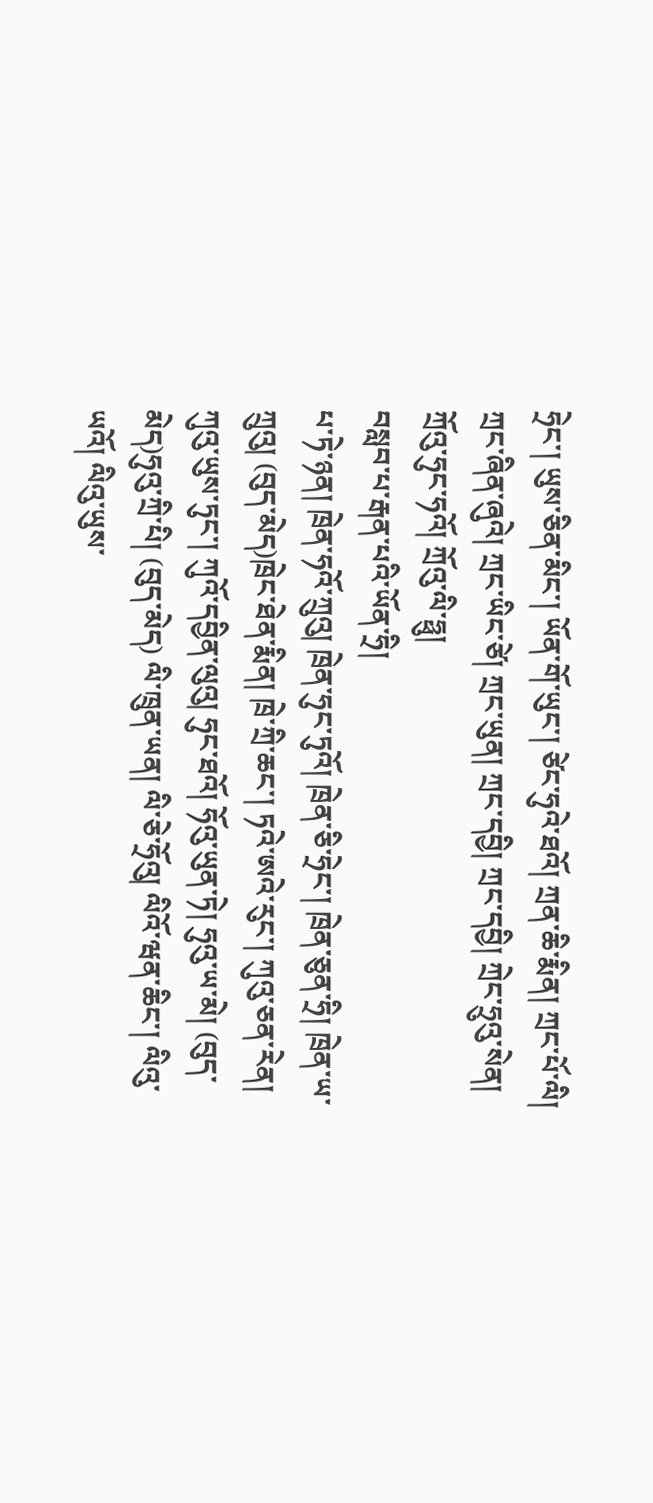ཧྲེང་། ཡུས་ཅིན་མིང་། ཡོན་གོ་ཡུང་། ཙེང་ཧུའེ་ཐའོ། ཀྲན་ཆི་རྨིན། ཀྲང་པོ་ལི། ཀྲང་ཞིན་ཞུའེ། ཀྲང་ཡིང་ཙེ། ཀྲང་ཡུན། ཀྲང་དབྱི། ཀྲང་དབྱི། ཀྲེང་ཧྲུའུ་སེན། ཀྲོའུ་ཧུང་ཧའོ། ཀྲོའུ་ལི་ཧྥུ།
བསླབ་པ་རྒན་པའི་ཡོན་ཧྲི།
པ་ཏེ་ཉན། ཁྲེན་ཧའོ་ཀྲུའུ། ཁྲེན་ཧུང་ཏུའོ། ཁྲེན་ཅི་ཧྲེང་། ཁྲེན་ཅུན་ཧྲི། ཁྲེན་ཡ་ཀྲུའུ། (བུད་མེད)ཁྲེང་ཐེན་རྨིན། ཁྲེ་ཀྲི་ཆང་། ཏའེ་ཨའེ་རུང་། ཀུའུ་ཅན་རེན། ཀུའུ་ཡུས་ཏུང་། ཀུའོ་དབྱིན་ལུའུ། ཧུང་ཐའོ། ཧོའུ་ཡུན་ཏེ། ཧུའུ་ཡ་མེ། (བུད་མེད)ཧུའུ་ཀྲི་པི། (བུད་མེད) ལི་ཁྲུན་ཡན། ལི་ཅེ་ཧྲོའུ། ལིའོ་ཝན་ཆིང་། ལིའུ་ཡའོ། ལིའུ་ཡུས་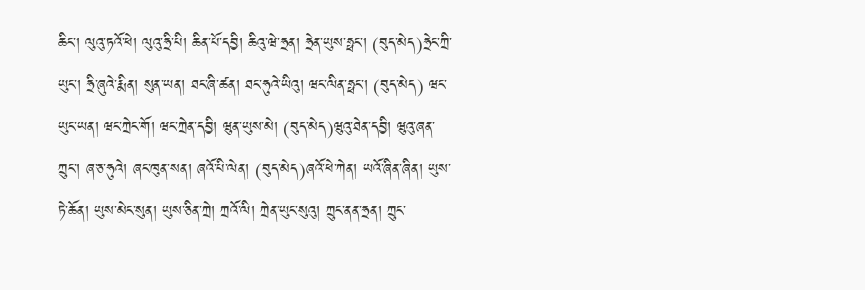ཆིང་། ལུའུ་ཏའོ་ཕེ། ལུའུ་ཧྲི་པི། ཆིན་པོ་དབྱི། ཆིའུ་ཝེ་ཧྲན། ཧྲེན་ཡུས་ཧྥང་། (བུད་མེད)ཧྲེང་ཀྲི་ཡུང་། ཧྲི་ཞུའེ་རྨིན། སུན་ཡན། ཐང་ཞི་ཚན། ཐང་ཧུའེ་ཡིའུ། ཝང་ལིན་ཧྥང་། (བུད་མེད) ཝང་ཡུང་ཡན། ཝང་ཀྲེང་གོ། ཝང་ཀྲེན་དབྱི། ཝུན་ཡུས་མེ། (བུད་མེད)ཝུའུ་ཐེན་དབྱི། ཝུའུ་ཞན་ཀྲུང་། ཞ་ཅ་ཧུའེ། ཞང་ཁུན་སན། ཞའོ་པི་ལེན། (བུད་མེད)ཞའོ་ཕེ་ཀེན། ཡའོ་ཞིན་ཞིན། ཡུས་ཏེ་ཆོན། ཡུས་མེང་སུན། ཡུས་ཅིན་ཀྲེ། ཀྲའོ་ལི། ཀྲེན་ཡུང་སུའུ། ཀྲུང་ནན་ཧྲན། ཀྲུང་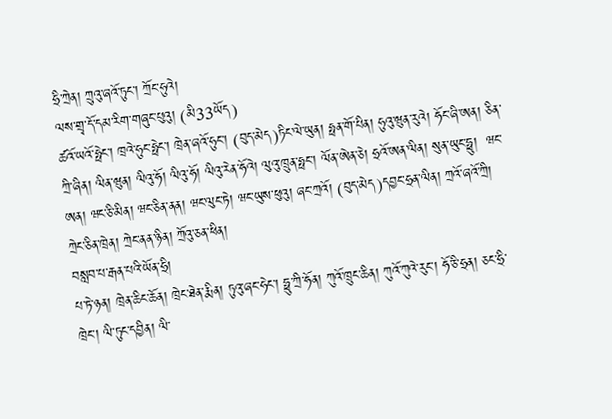ཧྲི་ཀྲེན། ཀྲུའུ་ཞའོ་ཏུང་། ཀྲོང་ཧུའེ།
ལས་གྲྭ་དོ་དམ་རིག་གཞུང་པུའུ། (མི33ཡོད)
ཚའོ་ཡའོ་ཧྥེང་། ཁྲའེ་ཧུང་ཧྥེང་། ཁྲེན་ཞའོ་ཧུང་། (བུད་མེད)ཏིང་ལེ་ཡུན། ཧྥན་གོ་པིན། ཧུའུ་ཝུན་རུའེ། ཧོང་ཞི་ཨན། ཅིན་ཀྲི་ཞིན། ལིན་ཝུན། ལིའུ་ཧོ། ལིའུ་ཧོ། ལིའུ་རེན་ཧོའེ། ལུའུ་ཁྲུན་ཧྥང་། ལོན་ཨེན་ཅེ། ཧྲའོ་ཨན་ལིན། སུན་ཡུང་ཧྥུ།  ཝང་ཨན། ཝང་ཅི་མིན། ཝང་ཅིན་ནན། ཝང་ལུང་ཏེ། ཝང་ཡུས་ཕུའུ། ཞང་ཀྲའོ། (བུད་མེད)དབྱང་ཧྲན་ལིན། ཀྲའོ་ཞའོ་ཀྲི། ཀྲེང་ཅིན་ཁྲེན། ཀྲེང་ནན་ཉིན། ཀྲོའུ་ཅན་ཕིན།
བསླབ་པ་རྒན་པའི་ཡོན་ཧྲི།
པ་ཏེ་ཉན། ཁྲེན་ཆིང་ཆོན། ཁྲེང་ཐེན་རྨིན། ཏུའུ་ཞང་ཧེང་། ཧྥུ་ཀྲི་ཧོན། ཀུའོ་ཁྲུང་ཆིན། ཀུའོ་ཀུའེ་རུང་། ཧོ་ཅི་ཧྲན། ཅང་ཧྲི་ཁྲེང་། ལི་ཏུང་དབྱིན། ལི་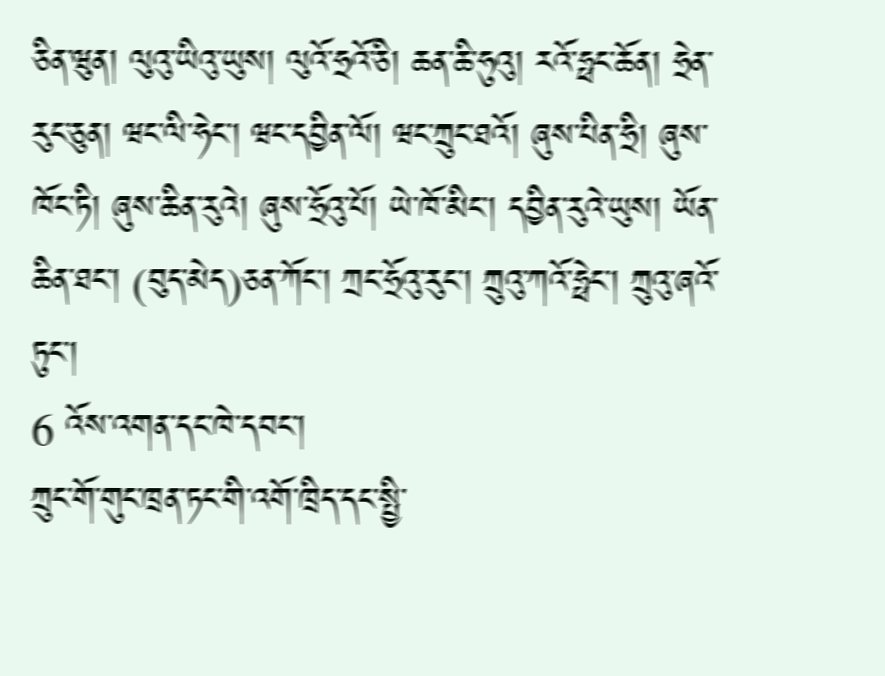ཅིན་ཝུན། ལུའུ་ཡིའུ་ཡུས། ལུའོ་ཧྲའོ་ཅི། ཆན་ཆི་ཧུའུ། རའོ་ཧྥང་ཆོན། ཧྲེན་རུང་ཅུན། ཝང་ལི་ཧེང་། ཝང་དབྱིན་ལོ། ཝང་ཀྲུང་ཐའོ། ཞུས་པིན་ཧྲི། ཞུས་ཁོང་ཏི། ཞུས་ཆིན་རུའེ། ཞུས་ཧྲོའུ་པོ། ཡེ་ཁོ་མིང་། དབྱིན་རུའེ་ཡུས། ཡོན་ཆིན་ཐང་། (བུད་མེད)ཅན་ཀོང་། ཀྲང་ཧྲོའུ་རུང་། ཀྲུའུ་ཀའོ་ཧྥེང་། ཀྲུའུ་ཞའོ་ཏུང་།
6 འོས་འགན་དང་ཁེ་དབང་།
ཀྲུང་གོ་གུང་ཁྲན་ཏང་གི་འགོ་ཁྲིད་དང་སྤྱི་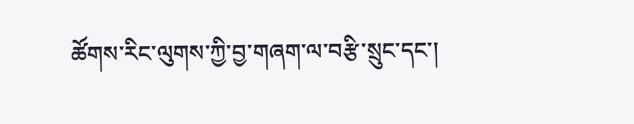ཚོགས་རིང་ལུགས་ཀྱི་བྱ་གཞག་ལ་བརྩི་སྲུང་དང་།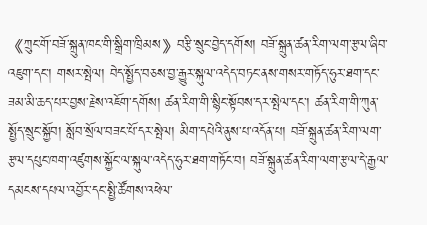《ཀྲུང་གོ་བཟོ་སྐྲུན་ཁང་གི་སྒྲིག་ཁྲིམས》བརྩི་སྲུང་བྱེད་དགོས། བཟོ་སྐྲུན་ཚན་རིག་ལག་རྩལ་ཞིབ་འཇུག་དང་། གསར་སྤེལ། བེད་སྤྱོད་བཅས་བྱ་རྒྱུར་སྐུལ་འདེད་བཏང་ནས་གསར་གཏོད་ཧུར་ཐག་དང་ཟམ་མི་ཆད་པར་བྱས་རྗེས་འཇོག་དགོས། ཚན་རིག་གི་སྙིང་སྟོབས་དར་སྤེལ་དང་། ཚན་རིག་གི་ཀུན་སྤྱོད་སྲུང་སྐྱོབ། སློབ་སྲོལ་བཟང་པོ་དར་སྤེལ། མིག་དཔེའི་ནུས་པ་འདོན་པ། བཟོ་སྐྲུན་ཚན་རིག་ལག་རྩལ་དཔུང་ཁག་འཛུགས་སྐྱོང་ལ་སྐུལ་འདེད་ཧུར་ཐག་གཏོང་བ། བཟོ་སྐྲུན་ཚན་རིག་ལག་རྩལ་དེ་རྒྱལ་དམངས་དཔལ་འབྱོར་དང་སྤྱི་ཚོགས་འཕེལ་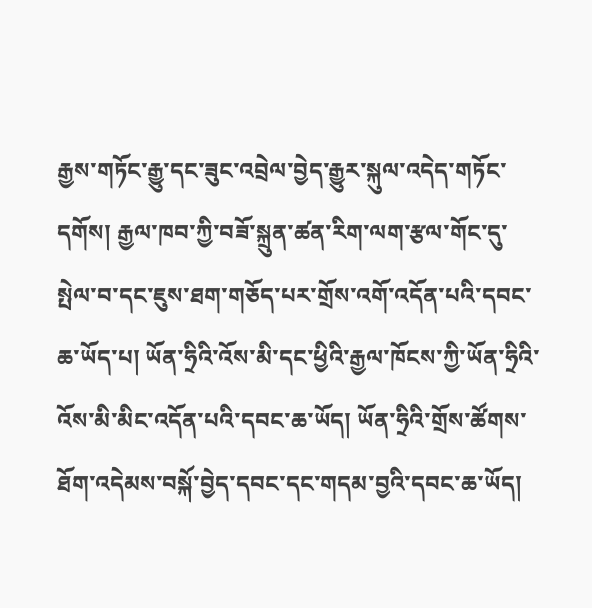རྒྱས་གཏོང་རྒྱུ་དང་ཟུང་འབྲེལ་བྱེད་རྒྱུར་སྐུལ་འདེད་གཏོང་དགོས། རྒྱལ་ཁབ་ཀྱི་བཟོ་སྐྲུན་ཚན་རིག་ལག་རྩལ་གོང་དུ་སྤེལ་བ་དང་ཇུས་ཐག་གཅོད་པར་གྲོས་འགོ་འདོན་པའི་དབང་ཆ་ཡོད་པ། ཡོན་ཧྲིའི་འོས་མི་དང་ཕྱིའི་རྒྱལ་ཁོངས་ཀྱི་ཡོན་ཧྲིའི་འོས་མི་མིང་འདོན་པའི་དབང་ཆ་ཡོད། ཡོན་ཧྲིའི་གྲོས་ཚོགས་ཐོག་འདེམས་བསྐོ་བྱེད་དབང་དང་གདམ་བྱའི་དབང་ཆ་ཡོད།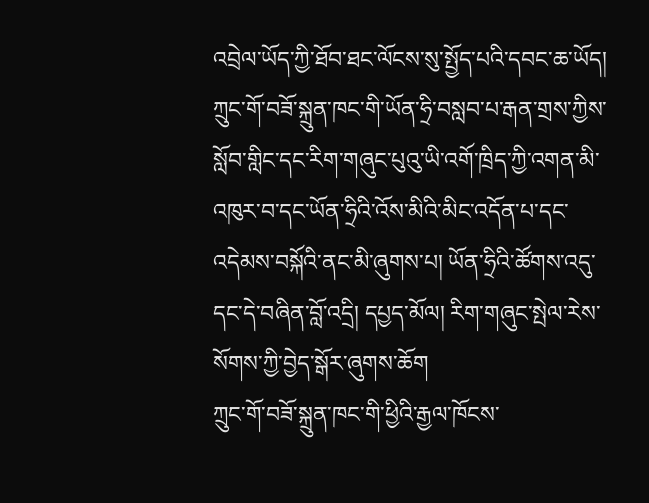འབྲེལ་ཡོད་ཀྱི་ཐོབ་ཐང་ལོངས་སུ་སྤྱོད་པའི་དབང་ཆ་ཡོད།
ཀྲུང་གོ་བཟོ་སྐྲུན་ཁང་གི་ཡོན་ཧྲི་བསླབ་པ་རྒན་གྲས་ཀྱིས་སློབ་གླིང་དང་རིག་གཞུང་པུའུ་ཡི་འགོ་ཁྲིད་ཀྱི་འགན་མི་འཁུར་བ་དང་ཡོན་ཧྲིའི་འོས་མིའི་མིང་འདོན་པ་དང་འདེམས་བསྐོའི་ནང་མི་ཞུགས་པ། ཡོན་ཧྲིའི་ཚོགས་འདུ་དང་དེ་བཞིན་བློ་འདྲི། དཔྱད་མོལ། རིག་གཞུང་སྤེལ་རེས་སོགས་ཀྱི་བྱེད་སྒོར་ཞུགས་ཆོག
ཀྲུང་གོ་བཟོ་སྐྲུན་ཁང་གི་ཕྱིའི་རྒྱལ་ཁོངས་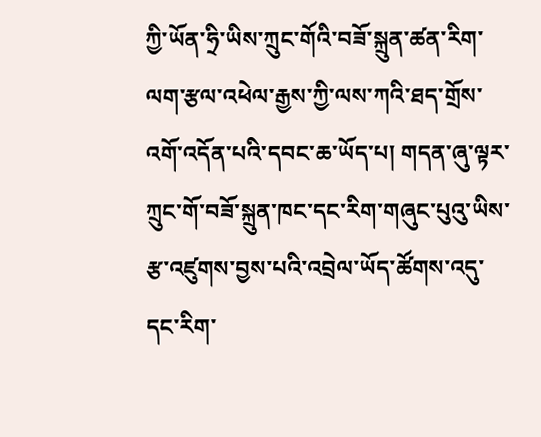ཀྱི་ཡོན་ཧྲི་ཡིས་ཀྲུང་གོའི་བཟོ་སྐྲུན་ཚན་རིག་ལག་རྩལ་འཕེལ་རྒྱས་ཀྱི་ལས་ཀའི་ཐད་གྲོས་འགོ་འདོན་པའི་དབང་ཆ་ཡོད་པ། གདན་ཞུ་ལྟར་ཀྲུང་གོ་བཟོ་སྐྲུན་ཁང་དང་རིག་གཞུང་པུའུ་ཡིས་རྩ་འཛུགས་བྱས་པའི་འབྲེལ་ཡོད་ཚོགས་འདུ་དང་རིག་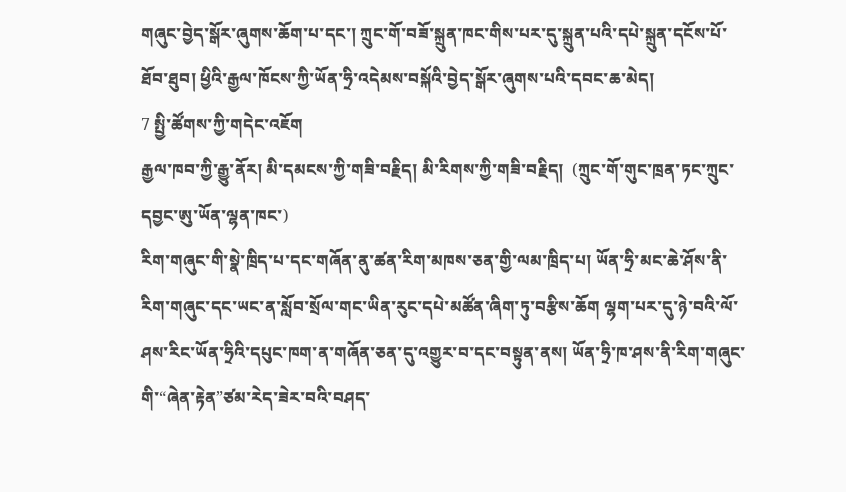གཞུང་བྱེད་སྒོར་ཞུགས་ཆོག་པ་དང་། ཀྲུང་གོ་བཟོ་སྐྲུན་ཁང་གིས་པར་དུ་སྐྲུན་པའི་དཔེ་སྐྲུན་དངོས་པོ་ཐོབ་ཐུབ། ཕྱིའི་རྒྱལ་ཁོངས་ཀྱི་ཡོན་ཧྲི་འདེམས་བསྐོའི་བྱེད་སྒོར་ཞུགས་པའི་དབང་ཆ་མེད།
7 སྤྱི་ཚོགས་ཀྱི་གདེང་འཇོག
རྒྱལ་ཁབ་ཀྱི་རྒྱུ་ནོར། མི་དམངས་ཀྱི་གཟི་བརྗིད། མི་རིགས་ཀྱི་གཟི་བརྗིད།  (ཀྲུང་གོ་གུང་ཁྲན་ཏང་ཀྲུང་དབྱང་ཨུ་ཡོན་ལྷན་ཁང་)
རིག་གཞུང་གི་སྣེ་ཁྲིད་པ་དང་གཞོན་ནུ་ཚན་རིག་མཁས་ཅན་གྱི་ལམ་ཁྲིད་པ། ཡོན་ཧྲི་མང་ཆེ་ཤོས་ནི་རིག་གཞུང་དང་ཡང་ན་སློབ་སྲོལ་གང་ཡིན་རུང་དཔེ་མཚོན་ཞིག་ཏུ་བརྩིས་ཆོག ལྷག་པར་དུ་ཉེ་བའི་ལོ་ཤས་རིང་ཡོན་ཧྲིའི་དཔུང་ཁག་ན་གཞོན་ཅན་དུ་འགྱུར་བ་དང་བསྟུན་ནས། ཡོན་ཧྲི་ཁ་ཤས་ནི་རིག་གཞུང་གི་“ཞེན་རྟེན”ཙམ་རེད་ཟེར་བའི་བཤད་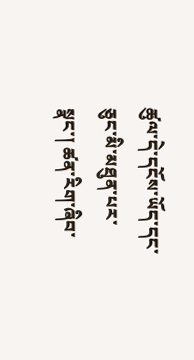ཚུལ་དེ་དངོས་ཡོད་དང་ཅུང་མི་མཐུན་པར་སྣང་། ཚན་རིག་ཞིབ་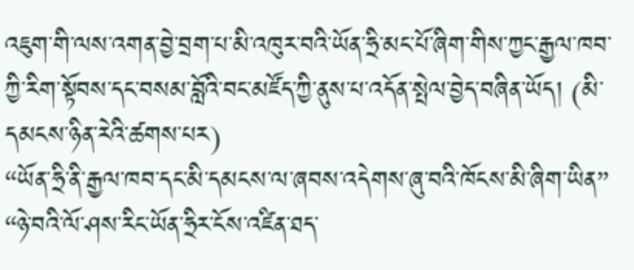འཇུག་གི་ལས་འགན་བྱེ་བྲག་པ་མི་འཁུར་བའི་ཡོན་ཧྲི་མང་པོ་ཞིག་གིས་ཀྱང་རྒྱལ་ཁབ་ཀྱི་རིག་སྟོབས་དང་བསམ་བློའི་བང་མཛོད་ཀྱི་ནུས་པ་འདོན་སྤེལ་བྱེད་བཞིན་ཡོད། (མི་དམངས་ཉིན་རེའི་ཚགས་པར)
“ཡོན་ཧྲི་ནི་རྒྱལ་ཁབ་དང་མི་དམངས་ལ་ཞབས་འདེགས་ཞུ་བའི་ཁོངས་མི་ཞིག་ཡིན” “ཉེ་བའི་ལོ་ཤས་རིང་ཡོན་ཧྲིར་ངོས་འཛིན་ཐད་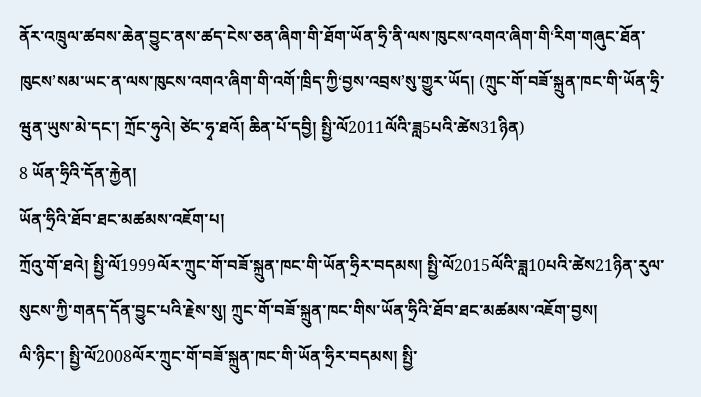ནོར་འཁྲུལ་ཚབས་ཆེན་བྱུང་ནས་ཚད་ངེས་ཅན་ཞིག་གི་ཐོག་ཡོན་ཧྲི་ནི་ལས་ཁུངས་འགའ་ཞིག་གི‘རིག་གཞུང་ཐོན་ཁུངས’སམ་ཡང་ན་ལས་ཁུངས་འགའ་ཞིག་གི་འགོ་ཁྲིད་ཀྱི‘བྱས་འབྲས’སུ་གྱུར་ཡོད། (ཀྲུང་གོ་བཟོ་སྐྲུན་ཁང་གི་ཡོན་ཧྲི་ཝུན་ཡུས་མེ་དང་། ཀྲོང་ཧུའེ། ཙེང་ཧྭ་ཐའོ། ཆིན་པོ་དབྱི། སྤྱི་ལོ2011ལོའི་ཟླ5པའི་ཚེས31ཉིན)
8 ཡོན་ཧྲིའི་དོན་རྐྱེན།
ཡོན་ཧྲིའི་ཐོབ་ཐང་མཚམས་འཇོག་པ།
ཀྲོའུ་གོ་ཐའེ། སྤྱི་ལོ1999ལོར་ཀྲུང་གོ་བཟོ་སྐྲུན་ཁང་གི་ཡོན་ཧྲིར་བདམས། སྤྱི་ལོ2015ལོའི་ཟླ10པའི་ཚེས21ཉིན་རུལ་སུངས་ཀྱི་གནད་དོན་བྱུང་པའི་རྗེས་སུ། ཀྲུང་གོ་བཟོ་སྐྲུན་ཁང་གིས་ཡོན་ཧྲིའི་ཐོབ་ཐང་མཚམས་འཇོག་བྱས།
ལི་ཉིང་། སྤྱི་ལོ2008ལོར་ཀྲུང་གོ་བཟོ་སྐྲུན་ཁང་གི་ཡོན་ཧྲིར་བདམས། སྤྱི་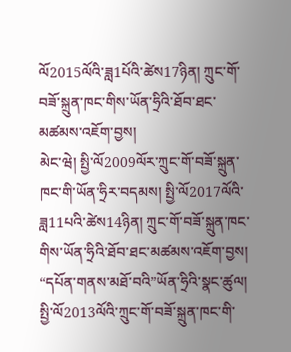ལོ2015ལོའི་ཟླ1པོའི་ཚེས17ཉིན། ཀྲུང་གོ་བཟོ་སྐྲུན་ཁང་གིས་ཡོན་ཧྲིའི་ཐོབ་ཐང་མཚམས་འཇོག་བྱས།
མེང་ཝེ། སྤྱི་ལོ2009ལོར་ཀྲུང་གོ་བཟོ་སྐྲུན་ཁང་གི་ཡོན་ཧྲིར་བདམས། སྤྱི་ལོ2017ལོའི་ཟླ11པའི་ཚེས14ཉིན། ཀྲུང་གོ་བཟོ་སྐྲུན་ཁང་གིས་ཡོན་ཧྲིའི་ཐོབ་ཐང་མཚམས་འཇོག་བྱས།
“དཔོན་གནས་མཐོ་བའི”ཡོན་ཧྲིའི་སྣང་ཚུལ།
སྤྱི་ལོ2013ལོའི་ཀྲུང་གོ་བཟོ་སྐྲུན་ཁང་གི་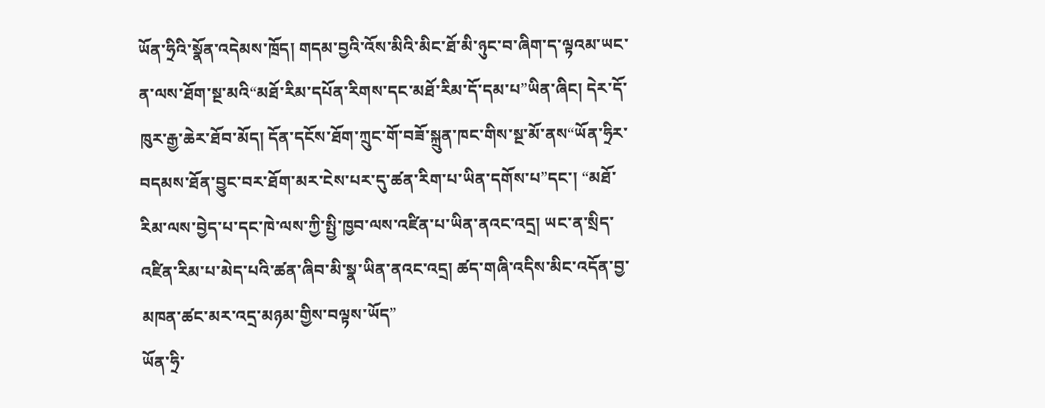ཡོན་ཧྲིའི་སྣོན་འདེམས་ཁྲོད། གདམ་བྱའི་འོས་མིའི་མིང་ཐོ་མི་ཉུང་བ་ཞིག་ད་ལྟའམ་ཡང་ན་ལས་ཐོག་སྔ་མའི“མཐོ་རིམ་དཔོན་རིགས་དང་མཐོ་རིམ་དོ་དམ་པ”ཡིན་ཞིང། དེར་དོ་ཁུར་རྒྱ་ཆེར་ཐོབ་མོད། དོན་དངོས་ཐོག་ཀྲུང་གོ་བཟོ་སྐྲུན་ཁང་གིས་སྔ་མོ་ནས“ཡོན་ཧྲིར་བདམས་ཐོན་བྱུང་བར་ཐོག་མར་ངེས་པར་དུ་ཚན་རིག་པ་ཡིན་དགོས་པ”དང་། “མཐོ་རིམ་ལས་བྱེད་པ་དང་ཁེ་ལས་ཀྱི་སྤྱི་ཁྱབ་ལས་འཛིན་པ་ཡིན་ནའང་འདྲ། ཡང་ན་སྲིད་འཛིན་རིམ་པ་མེད་པའི་ཚན་ཞིབ་མི་སྣ་ཡིན་ནའང་འདྲ། ཚད་གཞི་འདིས་མིང་འདོན་བྱ་མཁན་ཚང་མར་འདྲ་མཉམ་གྱིས་བལྟས་ཡོད”
ཡོན་ཧྲི་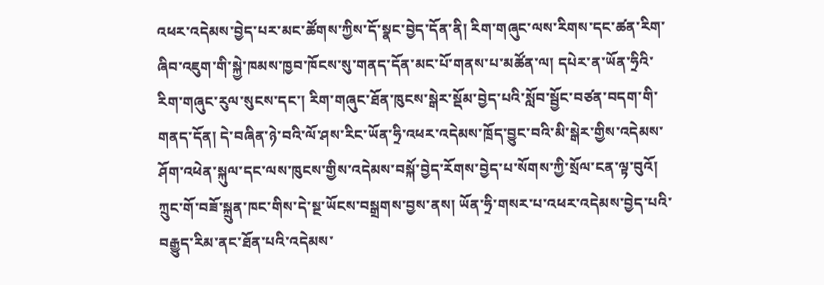འཕར་འདེམས་བྱེད་པར་མང་ཚོགས་ཀྱིས་དོ་སྣང་བྱེད་དོན་ནི། རིག་གཞུང་ལས་རིགས་དང་ཚན་རིག་ཞིབ་འཇུག་གི་སྐྱེ་ཁམས་ཁྱབ་ཁོངས་སུ་གནད་དོན་མང་པོ་གནས་པ་མཚོན་ལ། དཔེར་ན་ཡོན་ཧྲིའི་རིག་གཞུང་རུལ་སུངས་དང་། རིག་གཞུང་ཐོན་ཁུངས་སྒེར་སྡོམ་བྱེད་པའི་སློབ་སྦྱོང་བཙན་བདག་གི་གནད་དོན། དེ་བཞིན་ཉེ་བའི་ལོ་ཤས་རིང་ཡོན་ཧྲི་འཕར་འདེམས་ཁྲོད་བྱུང་བའི་མི་སྒེར་གྱིས་འདེམས་ཤོག་འཕེན་སྐུལ་དང་ལས་ཁུངས་གྱིས་འདེམས་བསྐོ་བྱེད་རོགས་བྱེད་པ་སོགས་ཀྱི་སྲོལ་ངན་ལྟ་བུའོ། ཀྲུང་གོ་བཟོ་སྐྲུན་ཁང་གིས་དེ་སྔ་ཡོངས་བསྒྲགས་བྱས་ནས། ཡོན་ཧྲི་གསར་པ་འཕར་འདེམས་བྱེད་པའི་བརྒྱུད་རིམ་ནང་ཐོན་པའི་འདེམས་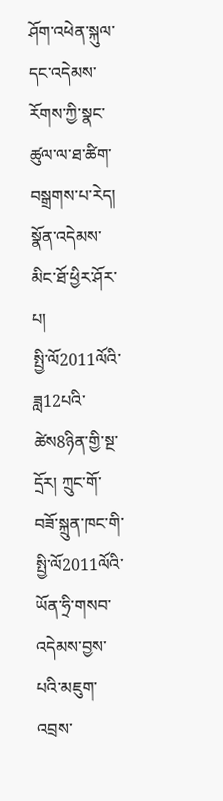ཤོག་འཕེན་སྐུལ་དང་འདེམས་རོགས་ཀྱི་སྣང་ཚུལ་ལ་ཐ་ཚིག་བསྒྲགས་པ་རེད།
སྣོན་འདེམས་མིང་ཐོ་ཕྱིར་ཤོར་པ།
སྤྱི་ལོ2011ལོའི་ཟླ12པའི་ཚེས8ཉིན་གྱི་སྔ་དྲོར། ཀྲུང་གོ་བཟོ་སྐྲུན་ཁང་གི་སྤྱི་ལོ2011ལོའི་ཡོན་ཧྲི་གསབ་འདེམས་བྱས་པའི་མཇུག་འབྲས་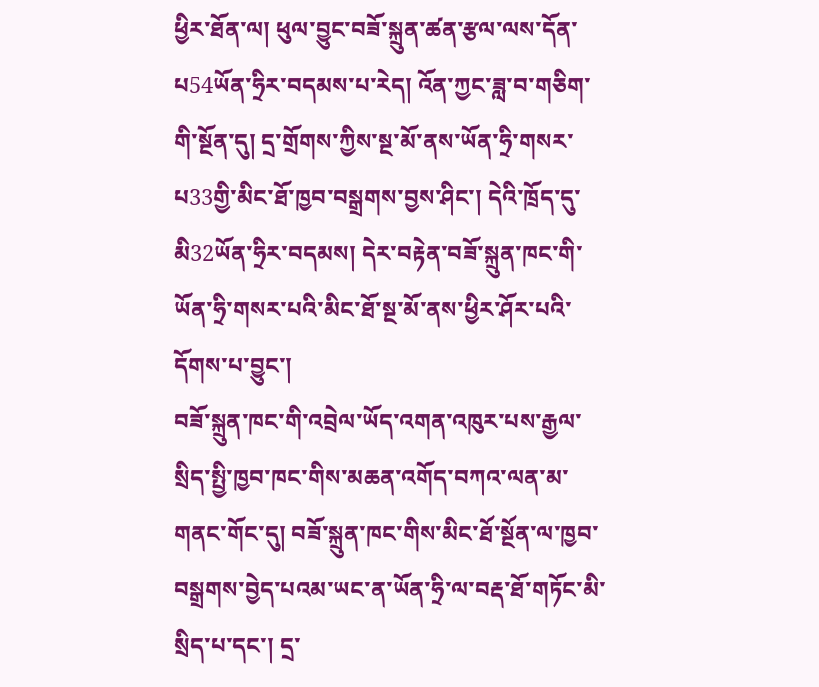ཕྱིར་ཐོན་ལ། ཕུལ་བྱུང་བཟོ་སྐྲུན་ཚན་རྩལ་ལས་དོན་པ54ཡོན་ཧྲིར་བདམས་པ་རེད། འོན་ཀྱང་ཟླ་བ་གཅིག་གི་སྔོན་དུ། དྲ་གྲོགས་ཀྱིས་སྔ་མོ་ནས་ཡོན་ཧྲི་གསར་པ33གྱི་མིང་ཐོ་ཁྱབ་བསྒྲགས་བྱས་ཤིང་། དེའི་ཁྲོད་དུ་མི32ཡོན་ཧྲིར་བདམས། དེར་བརྟེན་བཟོ་སྐྲུན་ཁང་གི་ཡོན་ཧྲི་གསར་པའི་མིང་ཐོ་སྔ་མོ་ནས་ཕྱིར་ཤོར་པའི་དོགས་པ་བྱུང་།
བཟོ་སྐྲུན་ཁང་གི་འབྲེལ་ཡོད་འགན་འཁུར་པས་རྒྱལ་སྲིད་སྤྱི་ཁྱབ་ཁང་གིས་མཆན་འགོད་བཀའ་ལན་མ་གནང་གོང་དུ། བཟོ་སྐྲུན་ཁང་གིས་མིང་ཐོ་སྔོན་ལ་ཁྱབ་བསྒྲགས་བྱེད་པའམ་ཡང་ན་ཡོན་ཧྲི་ལ་བརྡ་ཐོ་གཏོང་མི་སྲིད་པ་དང་། དྲ་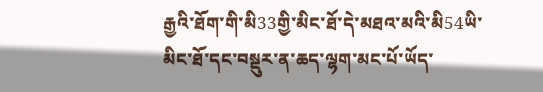རྒྱའི་ཐོག་གི་མི33གྱི་མིང་ཐོ་དེ་མཐའ་མའི་མི54ཡི་མིང་ཐོ་དང་བསྡུར་ན་ཆད་ལྷག་མང་པོ་ཡོད་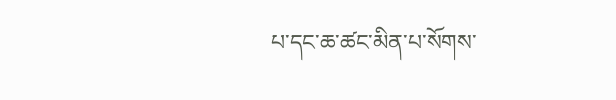པ་དང་ཆ་ཚང་མིན་པ་སོགས་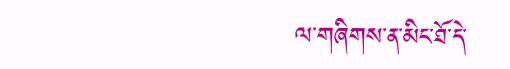ལ་གཞིགས་ན་མིང་ཐོ་དེ་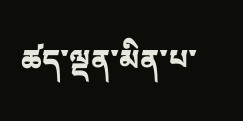ཚད་ལྡན་མིན་པ་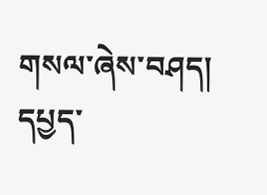གསལ་ཞེས་བཤད།
དཔྱད་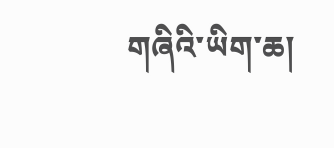གཞིའི་ཡིག་ཆ།